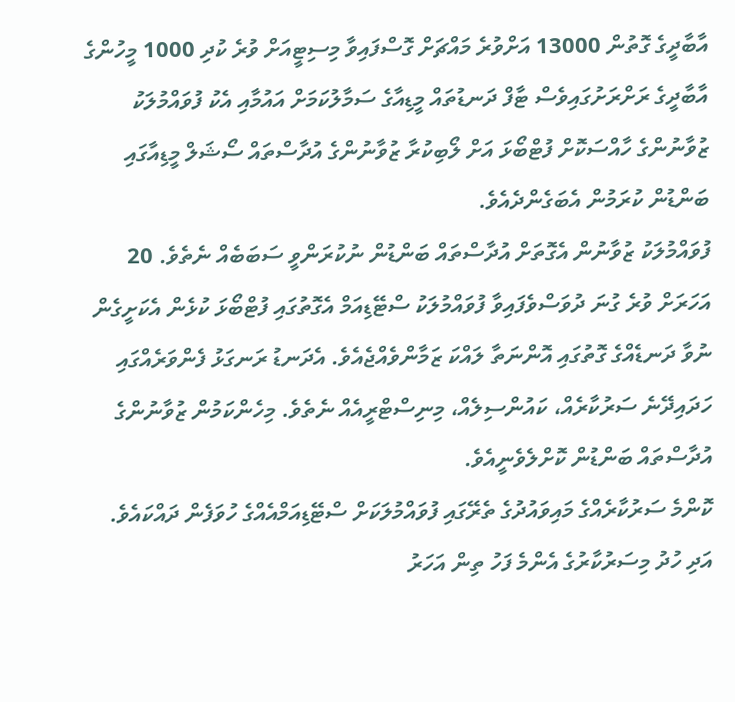އާބާދީގެ ގޮތުން 13000 އަށްވުރެ މައްޗަށް ގޮސްފައިވާ މިސިޓީއަށް ވުރެ ކުދި 1000 މީހުންގެ އާބާދީގެ ރަށްރަށުގައިވެސް ޓާފް ދަނޑުތައް މީޑިއާގެ ސަމާލުކަމަށް އައުމާއި އެކު ފުވައްމުލަކު ޒުވާނުންގެ ހާއްސަކޮށް ފުޓްބޯޅަ އަށް ލޯބިކުރާ ޒުވާނުންގެ އުދާސްތައް ސޯޝަލް މީޑިއާގައި ބަންޑުން ކުރަމުން އެބަގެންދެއެވެ.
ފުވައްމުލަކު ޒުވާނުން އެގޮތަށް އުދާސްތައް ބަންޑުން ނުކުރަންވީ ސަބަބެއް ނެތެވެ. 20 އަހަރަށް ވުރެ ގުނަ ދުވަސްވެފައިވާ ފުވައްމުލަކު ސްޓޭޑިއަމް އެގޮތުގައި ފުޓްބޯޅަ ކުޅެން އެކަށީގެން ނުވާ ދަނޑެއްގެ ގޮތުގައި އޮންނަތާ ލައްކަ ޒަމާންވެއްޖެއެވެ. އެދަނޑު ރަނގަޅު ފެންވަރެއްގައި ހަދައިދޭނެ ސަރުކާރެއް، ކައުންސިލެއް، މިނިސްޓްރީއެއް ނެތެވެ. މިހެންކަމުން ޒުވާނުންގެ އުދާސްތައް ބަންޑުން ކޮށްލެވެނީއެވެ.
ކޮންމެ ސަރުކާރެއްގެ މައިވައުދުގެ ތެރޭގައި ފުވައްމުލަކަށް ސްޓޭޑިއަމްއެއްގެ ހުވަފެން ދައްކައެވެ. އަދި ހުދު މިސަރުކާރުގެ އެންމެ ފަހު ތިން އަހަރު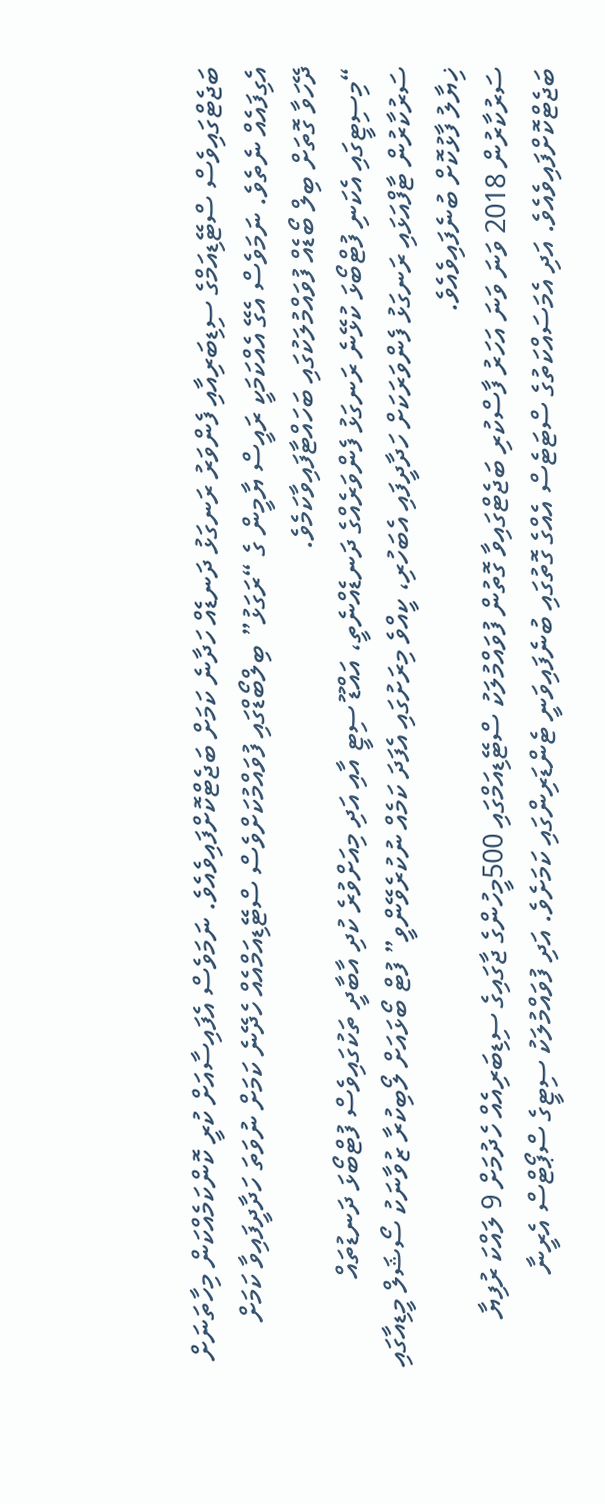ބަޖެޓްގައިވެސް ސްޓޭޑިއަމްގެ ސިޑިބަރިއާއި ފެންވަރު ރަނގަޅު ދަނޑެއް ހަދާނެ ކަމަށް ބަޖެޓްކޮށްފައިވެއެވެ. ނަމަވެސް އެފައިސާއަށް ކުރީ ކޮންކަމެއްކަން މިހާތަނަށް އެގިފައެއް ނެތެވެ. ނަމަވެސް އެގޭ އެއްކަމަކީ ރައީސް ޔާމީން ގެ “ރަގަޅު” ބިލްބޯޑްގައި ފުވައްމުކަށްވެސް ސްޓޭޑިއަމްއެއް ހެދޭނެ ކަމަށް ނުވަތަ ހަދާދީފައިވާ ކަމަށް ދޭހަވާ ގޮތަށް ބިލް ބޯޑެއް ފުވައްމުލަކުގައި ބަހައްޓާފައިވާކަމެވެ.
“މިސިޓީގައި އެކަނި ފުޓްބޯޅަ ކުޅޭނެ ރަނގަޅު ފެންވަރެއްގެ ދަނޑެއްނެތީ، އައްޑޫ ސިޓީ އާއި އަދި މިއަށްވުރެ ކުދި އާބާދީ ތަކުގައިވެސް ފުޓްބޯޅަ ދަނޑުތައް ސަރުކާރުން ޓާފްއަޅައި ރަނގަޅު ފެންވަރަކަށް ހަދާދީފައި އެބަހުރި، ކީއްވެ މިރަށުގައި އެފަދަ ކަމެއް ނުކުރެވޭންވީ” ފުޓް ބޯޅައަށް ލޯބިކުރާ ޒުވާނަކު ސޯޝަލް މީޑިއާގައި ޚިޔާލު ފާޅުކޮށް ބުނެފައިވެއެވެ.
ސަރުކާރުން 2018 ވަނަ ވަނަ އަހަރު ފާސްކުރި ބަޖެޓްގައިވާ ގޮތުން ފުވައްމުލަކު ސްޓޭޑިއަމްގައި 500މީހުންގެ ޖާގައިގެ ސިޑިބަރިއެއް ހެދުމަށް 9 ލައްކަ ރުފިޔާ ބަޖެޓްކޮށްފައިވެއެވެ. އަދި އެމަސައްކަތުގެ ސްޓަޓެސް އެއްގެ ގޮތުގައި ބުނެފައިވަނީ ޓެންޑަރިންގައި ކަމަށެވެ. އަދި ފުވައްމުލަކު ސިޓީގެ ސްޕޯޓްސް އެރީނާ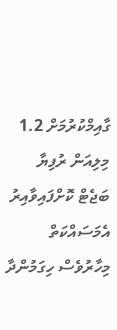ގާއިމްކުރުމަށް 1.2 މިލިއަން ރުފިޔާ ބަޖެޓް ކޮށްފައިވާއިރު އެމަސައްކަތް މިހާރުވެސް ހިގަމުންދާ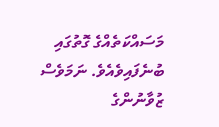މަސައްކަތެއްގެ ގޮތުގައި ބުނެފައިވެއެވެ. ނަމަވެސް ޒުވާނުންގެ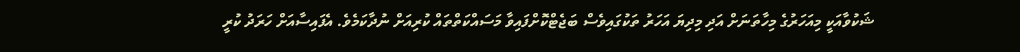ޝަކުވާއަކީ މިއަހަރުގެ މިހާތަނަށް އަދި މިދިޔަ އަހަރު ތަކުގައިވެސް ބަޖެޓްކޮށްފައިވާ މަސައްކަތްތައް ކުރިއަށް ނުދާކަމެވެ. އެފައިސާއަށް ހަރަދު ކުރީ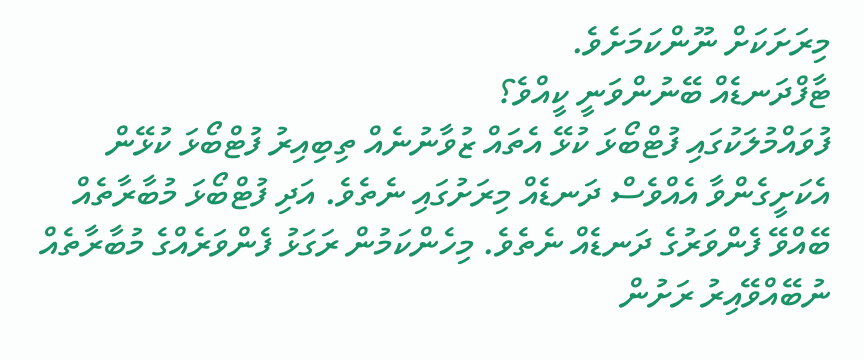މިރަށަކަށް ނޫންކަމަށެވެ.
ޓާފްދަނޑެއް ބޭނުންވަނީ ކީއްވެ؟
ފުވައްމުލަކުގައި ފުޓްބޯޅަ ކުޅޭ އެތައް ޒުވާނުނެއް ތިބިއިރު ފުޓްބޯޅަ ކުޅޭން އެކަށީގެންވާ އެއްވެސް ދަނޑެއް މިރަށުގައި ނެތެވެ. އަދި ފުޓްބޯޅަ މުބާރާތެއް ބޭއްވޭ ފެންވަރުގެ ދަނޑެއް ނެތެވެ. މިހެންކަމުން ރަގަޅު ފެންވަރެއްގެ މުބާރާތެއް ނުބޭއްވޭއިރު ރަށުން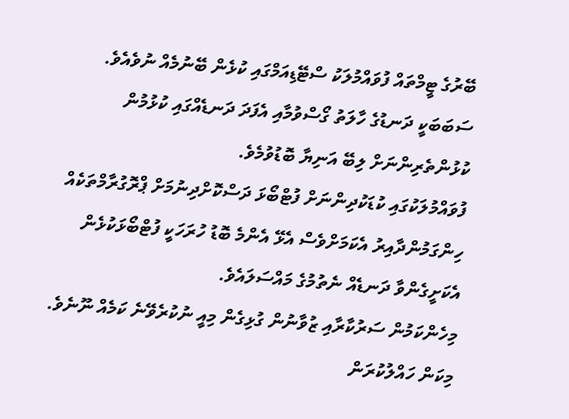ބޭރުގެ ޓީމްތައް ފުވައްމުލަކު ސްޓޭޑިއަމްގައި ކުޅެން ބޭނުމެއް ނުވެއެވެ. ސަބަބަކީ ދަނޑުގެ ހާލަތު ގޯސްވުމާއި އެފަދަ ދަނޑެއްގައި ކުޅުމުން ކުޅުންތެރިންނަށް ލިބޭ އަނިޔާ ބޮޑުވުމެވެ.
ފުވައްމުލަކުގައި ކުޑަކުދިންނަށް ފުޓްބޯޅަ ދަސްކޮށްދިނުމަށް ޕްރޮގުރާމްތަކެއް ހިންގަމުންދާއިރު އެކަމަށްވެސް އެޅޭ އެންމެ ބޮޑު ހުރަހަކީ ފުޓްބޯޅަކުޅެން އެކަށީގެންވާ ދަނޑެއް ނެތުމުގެ މައްސަލައެވެ.
މިހެންކަމުން ސަރުކާރާއި ޒުވާނުން ގުޅިގެން މިއީ ނުކުރެވޭނެ ކަމެއް ނޫނެވެ. މިކަން ހައްލުކުރަން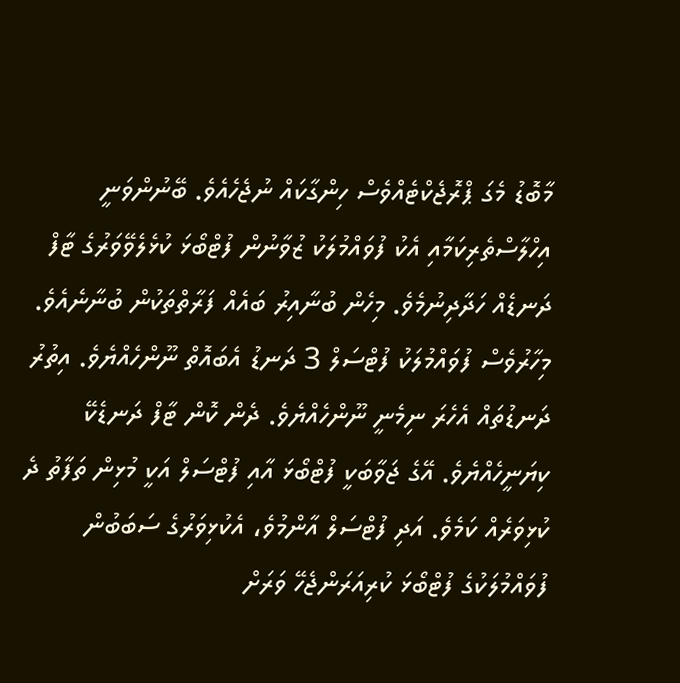މާބޮޑު މެގަ ޕްރޮޖެކްޓެއްވެސް ހިންގާކައް ނުޖެހެއެވެ. ބޭނުންވަނީ އިހްލާސްތެރިކަމާއި އެކު ފުވައްމުލަކު ޒުވާނުން ފުޓްބޯޅަ ކުޅެލެވޭވަރުގެ ޓާފް ދަނޑެއް ހަދާދިނުމެވެ. މިހެން ބުނާއިރު ބައެއް ފަރާތްތަކުން ބުނާނެއެވެ. މިހާރުވެސް ފުވައްމުލަކު ފުޓްސަލް 3 ދަނޑު އެބައޮތް ނޫންހެއްޔެވެ. އިތުރު ދަނޑުތައް އެހެރަ ނިމެނީ ނޫންހެއްޔެވެ. ދެން ކޮން ޓާފް ދަނޑެކޭ ކިޔަނީހެއްޔެވެ. އޭގެ ޖަވާބަކީ ފުޓްބޯޅަ އާއި ފުޓްސަލް އަކީ މުޅިން ތަފާތު ދެ ކުޅިވަރެއް ކަމެވެ. އަދި ފުޓްސަލް އާންމުވެ، އެކުޅިވަރުގެ ސަބަބުން ފުވައްމުލަކުގެ ފުޓްބޯޅަ ކުރިއަރަންޖެހޭ ވަރަށް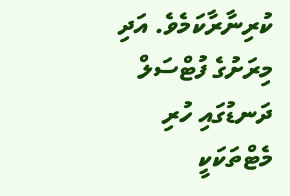ކުރިނާރާކަމެވެ. އަދި މިރަށުގެ ފުޓްސަލް ދަނޑުގައި ހުރި މެޓްތަކަކީ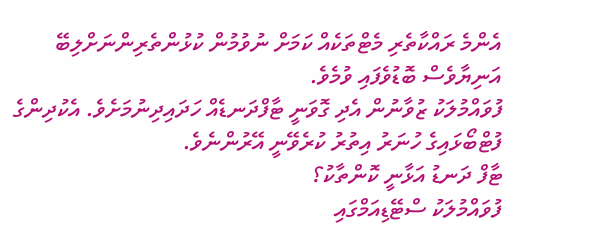އެންމެ ރައްކާތެރި މެޓްތަކެއް ކަމަށް ނުވުމުން ކުޅުންތެރިންނަށްލިބޭ އަނިޔާވެސް ބޮޑުވެފައި ވުމެވެ.
ފުވައްމުލަކު ޒުވާނުން އެދި ގޮވަނީ ޓާފްދަނޑެއް ހަދައިދިނުމަށެވެ. އެކުދިންގެ ފުޓްބޯޅައިގެ ހުނަރު އިތުރު ކުރެވޭނީ އޭރުންނެވެ.
ޓާފް ދަނޑު އަޅާނީ ކޮންތާކު؟
ފުވައްމުލަކު ސްޓޭޑިއަމްގައި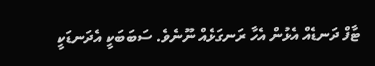ޓާފް ދަނޑެއް އެޅުން އެހާ ރަނގަޅެއް ނޫނެވެ. ސަބަބަކީ އެދަނޑަކީ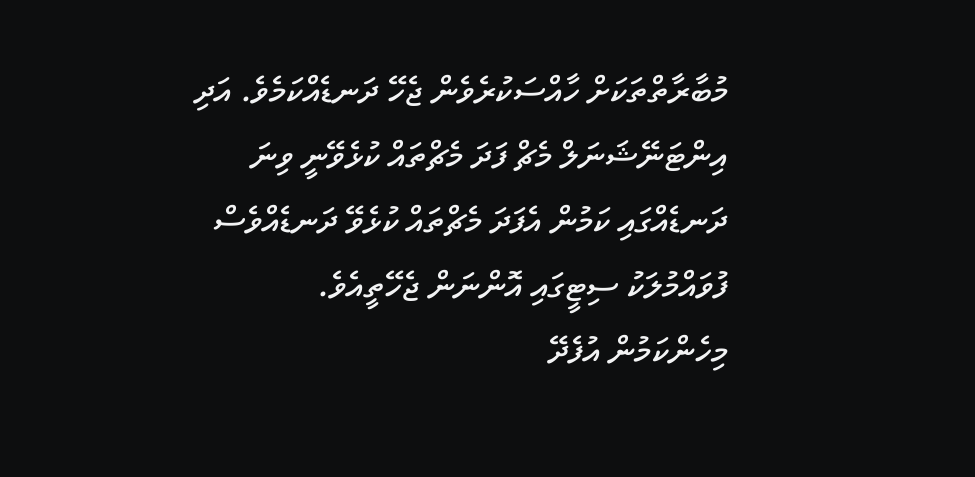މުބާރާތްތަކަށް ހާއްސަކުރެވެން ޖެހޭ ދަނޑެއްކަމެވެ. އަދި އިންޓަނޭޝަނަލް މެޗް ފަދަ މެޗްތައް ކުޅެވޭނީ ވިނަ ދަނޑެއްގައި ކަމުން އެފަދަ މެޗްތައް ކުޅެވޭ ދަނޑެއްވެސް ފުވައްމުލަކު ސިޓީގައި އޮންނަން ޖެހޭތީއެވެ. މިހެންކަމުން އުފެދޭ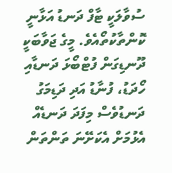ސުވާލަކީ ޓާފް ދަނޑު އަޅާނީ ކޮންތާކުތޯއެވެ. މީގެ ޖަވާބަކީ ދޫނޑިގަން ފުޓްބޯޅަ ދަނޑާއި ހޯދަޑު، ފުނާޑު އަދި ދަޑިމަގު ދަނޑުވެސް މިފަދަ ދަނޑެއް އެޅުމަށް އެކަށޭނަ ތަންތަން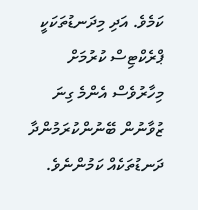ކަމެވެ. އަދި މިދަނޑުތަކަކީ ޕްރެކްޓިސް ކުރުމަށް މިހާރުވެސް އެންމެ ގިނަ ޒުވާނުން ބޭނުންކުރަމުންދާ ދަނޑުތަކެއް ކަމުންނެވެ.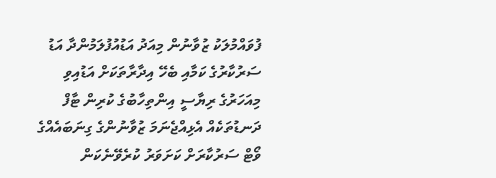ފުވައްމުލަކު ޒުވާނުން މިއަދު އަޑުއުފުލަމުންދާ އަޑު ސަރުކާރުގެ ކަމާއި ބެހޭ އިދާރާތަކަށް އަޑުއިވި މިއަހަރުގެ ރިޔާސީ އިންތިހާބުގެ ކުރިން ޓާފް ދަނޑުތަކެއް އެޅިއްޖެނަމަ ޒުވާނުންގެ ގިނަބައެއްގެ ވޯޓް ސަރުކާރަށް ކަށަވަރު ކުރެވޭނެކަން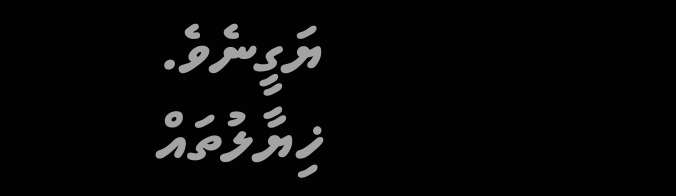ޔަގީނެވެ.
ޚިޔާލުތައް